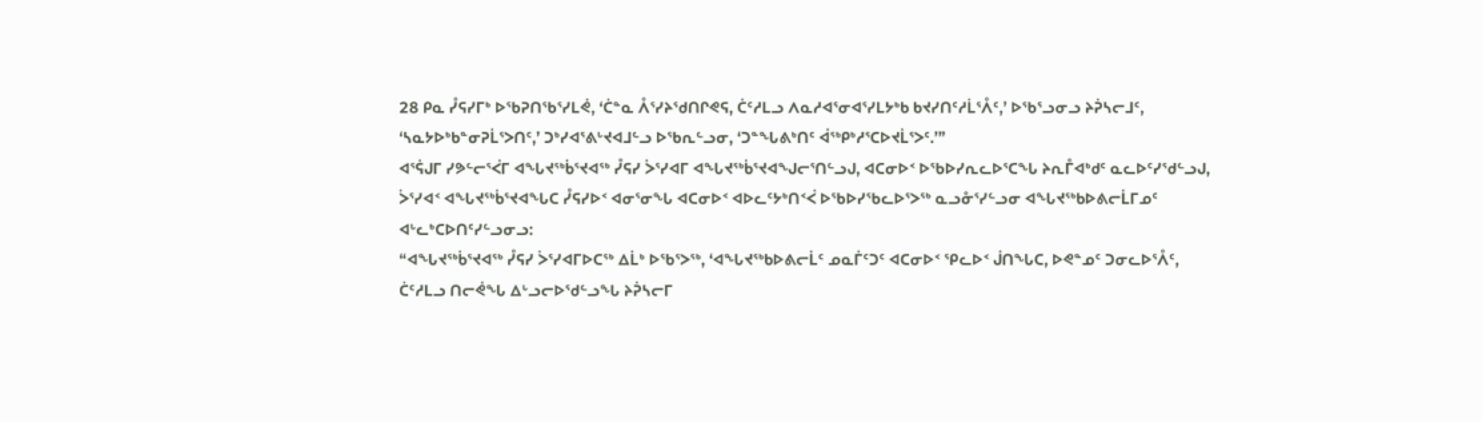28 ᑭᓇ ᓮᕋᓯᒥᒃ ᐅᖃᕈᑎᖃᕐᓯᒪᕚ, ‘ᑖᓐᓇ ᐰᕐᓯᔨᖁᑎᒋᕙᕋ, ᑖᑦᓱᒪᓗ ᐱᓇᓱᐊᕐᓂᐊᕐᓯᒪᔭᒃᑲ ᑲᔪᓯᑎᑦᓱᒫᕐᐰᑦ,’ ᐅᖃᕐᓗᓂᓗ ᔨᕉᓴᓕᒧᑦ, ‘ᓴᓇᔭᐅᒃᑲᓐᓂᕈᒫᕐᐳᑎᑦ,’ ᑐᒃᓯᐊᕐᕕᒡᔪᐊᒧᓪᓗ ᐅᖃᕆᓪᓗᓂ, ‘ᑐᓐᖓᕕᒃᑎᑦ ᐋᖅᑭᒃᓱᕐᑕᐅᔪᒫᕐᐳᑦ.’”
ᐊᕐᕌᒍᒥ ᓯᕗᓪᓕᕐᐹᒥ ᐊᖓᔪᖅᑳᕐᔪᐊᖅ ᓮᕋᓯ ᐴᕐᓯᐊᒥ ᐊᖓᔪᖅᑳᕐᔪᐊᖑᓕᕐᑎᓪᓗᒍ, ᐊᑕᓂᐅᑉ ᐅᖃᐅᓯᕆᓚᐅᕐᑕᖓ ᔨᕆᒤᐊᒃᑯᑦ ᓇᓚᐅᑦᓯᖁᓪᓗᒍ, ᐴᕐᓯᐊᑉ ᐊᖓᔪᖅᑳᕐᔪᐊᖓᑕ ᓮᕋᓯᐅᑉ ᐊᓂᕐᓂᖓ ᐊᑕᓂᐅᑉ ᐊᐅᓚᑦᔭᒃᑎᑉᐹ ᐅᖃᐅᓯᖃᓚᐅᕐᐳᖅ ᓇᓗᓁᕐᓯᓪᓗᓂ ᐊᖓᔪᖅᑲᐅᕕᓕᒫᒥᓄᑦ ᐊᒡᓚᒃᑕᐅᑎᑦᓯᓪᓗᓂᓗ:
“ᐊᖓᔪᖅᑳᕐᔪᐊᖅ ᓮᕋᓯ ᐴᕐᓯᐊᒥᐅᑕᖅ ᐃᒫᒃ ᐅᖃᕐᐳᖅ, ‘ᐊᖓᔪᖅᑲᐅᕕᓕᒫᑦ ᓄᓇᒦᑦᑐᑦ ᐊᑕᓂᐅᑉ ᕿᓚᐅᑉ ᒎᑎᖓᑕ, ᐅᕙᓐᓄᑦ ᑐᓂᓚᐅᕐᐰᑦ, ᑖᑦᓱᒪᓗ ᑎᓕᕚᖓ ᐃᒡᓗᓕᐅᖁᓪᓗᖓ ᔨᕉᓴᓕᒥ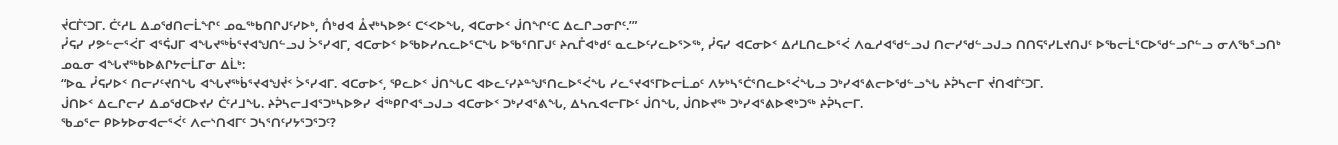ᔫᑕᒦᑦᑐᒥ. ᑖᑦᓱᒪ ᐃᓄᖁᑎᓕᒫᖏᑦ ᓄᓇᖅᑲᑎᒋᒍᑦᓯᐅᒃ, ᑍᒃᑯᐊ ᐂᔪᒃᓴᐅᕗᑦ ᑕᑉᐸᐅᖓ, ᐊᑕᓂᐅᑉ ᒎᑎᖏᑦᑕ ᐃᓚᒋᓗᓂᒋᑦ.’”
ᓮᕋᓯ ᓯᕗᓪᓕᕐᐹᒥ ᐊᕐᕌᒍᒥ ᐊᖓᔪᖅᑳᕐᔪᐊᖑᑎᓪᓗᒍ ᐴᕐᓯᐊᒥ, ᐊᑕᓂᐅᑉ ᐅᖃᐅᓯᕆᓚᐅᕐᑕᖓ ᐅᖃᕐᑎᒥᒍᑦ ᔨᕆᒤᐊᒃᑯᑦ ᓇᓚᐅᑦᓯᓚᐅᕐᐳᖅ, ᓮᕋᓯ ᐊᑕᓂᐅᑉ ᐃᓱᒪᑎᓚᐅᕐᐹ ᐱᓇᓱᐊᖁᓪᓗᒍ ᑎᓕᓯᖁᓪᓗᒍᓗ ᑎᑎᕋᕐᓯᒪᔪᑎᒍᑦ ᐅᖃᓕᒫᕐᑕᐅᖁᓪᓗᒋᓪᓗ ᓂᐱᖃᕐᓗᑎᒃ ᓄᓇᓂ ᐊᖓᔪᖅᑲᐅᕕᒋᔭᓕᒫᒥᓂ ᐃᒫᒃ:
“ᐅᓇ ᓮᕋᓯᐅᑉ ᑎᓕᓯᑦᔪᑎᖓ ᐊᖓᔪᖅᑳᕐᔪᐊᖑᔫᑉ ᐴᕐᓯᐊᒥ. ᐊᑕᓂᐅᑉ, ᕿᓚᐅᑉ ᒎᑎᖓᑕ ᐊᐅᓚᑦᓯᔨᓐᖑᕐᑎᓚᐅᕐᐹᖓ ᓯᓚᕐᔪᐊᕐᒥᐅᓕᒫᓄᑦ ᐱᔭᒃᓴᕐᑖᕐᑎᓚᐅᕐᐹᖓᓗ ᑐᒃᓯᐊᕐᕕᓕᐅᖁᓪᓗᖓ ᔨᕉᓴᓕᒥ ᔫᑎᐊᒦᑦᑐᒥ.
ᒎᑎᐅᑉ ᐃᓚᒋᓕᓯ ᐃᓄᖁᑕᐅᔪᓯ ᑖᑦᓱᒧᖓ. ᔨᕉᓴᓕᒧᐊᕐᑐᒃᓴᐅᕗᓯ ᐋᖅᑭᒋᐊᕐᓗᒍᓗ ᐊᑕᓂᐅᑉ ᑐᒃᓯᐊᕐᕕᖓ, ᐃᓴᕆᐊᓕᒥᐅᑦ ᒎᑎᖓ, ᒎᑎᐅᔪᖅ ᑐᒃᓯᐊᕐᕕᐅᕙᒃᑐᖅ ᔨᕉᓴᓕᒥ.
ᖃᓄᕐᓕ ᑭᐅᔭᐅᓂᐊᓕᕐᐹᑦ ᐱᓕᔅᑎᐊᒥᑦ ᑐᓴᕐᑎᑦᓯᔭᕐᑐᕐᑐᑦ?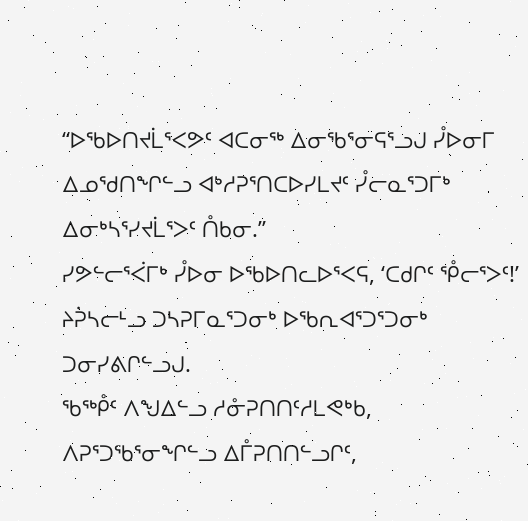“ᐅᖃᐅᑎᔪᒫᕐᐸᕗᑦ ᐊᑕᓂᖅ ᐃᓂᖃᕐᓂᕋᕐᓗᒍ ᓮᐅᓂᒥ ᐃᓄᖁᑎᖏᓪᓗ ᐊᒃᓱᕈᕐᑎᑕᐅᓯᒪᔪᑦ ᓮᓕᓇᕐᑐᒥᒃ ᐃᓂᒃᓴᕐᓯᔪᒫᕐᐳᑦ ᑍᑲᓂ.”
ᓯᕗᓪᓕᕐᐹᒥᒃ ᓮᐅᓂ ᐅᖃᐅᑎᓚᐅᕐᐸᕋ, ‘ᑕᑯᒋᑦ ᕾᓕᕐᐳᑦ!’ ᔨᕉᓴᓕᒻᓗ ᑐᓴᕈᒥᓇᕐᑐᓂᒃ ᐅᖃᕆᐊᕐᑐᕐᑐᓂᒃ ᑐᓂᓯᕕᒋᓪᓗᒍ.
ᖃᖅᑬᑦ ᐱᖑᐃᓪᓗ ᓱᓁᕈᑎᑎᑦᓱᒪᕙᒃᑲ, ᐱᕈᕐᑐᖃᕐᓂᖏᓪᓗ ᐃᒤᕈᑎᑎᓪᓗᒋᑦ,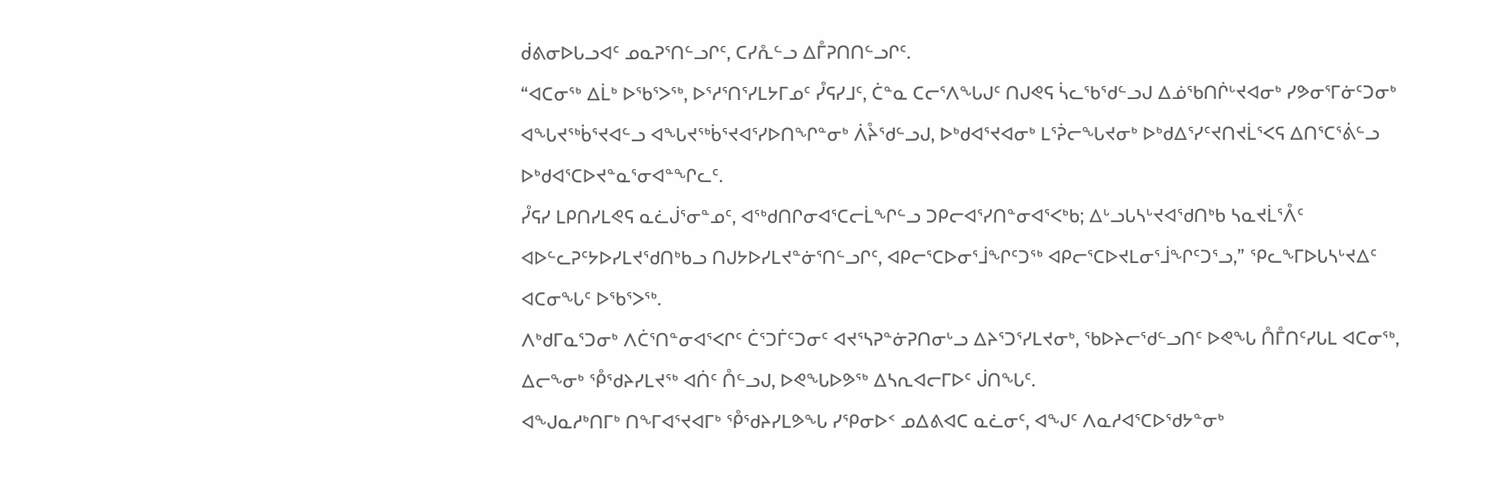ᑰᕕᓂᐅᒐᓗᐊᑦ ᓄᓇᕈᕐᑎᓪᓗᒋᑦ, ᑕᓯᕅᓪᓗ ᐃᒤᕈᑎᑎᓪᓗᒋᑦ.
“ᐊᑕᓂᖅ ᐃᒫᒃ ᐅᖃᕐᐳᖅ, ᐅᕐᓱᕐᑎᕐᓯᒪᔭᒥᓄᑦ ᓮᕋᓯᒧᑦ, ᑖᓐᓇ ᑕᓕᕐᐱᖓᒍᑦ ᑎᒍᕙᕋ ᓵᓚᖃᖁᓪᓗᒍ ᐃᓅᖃᑎᒌᒡᔪᐊᓂᒃ ᓯᕗᓂᕐᒥᓃᑦᑐᓂᒃ ᐊᖓᔪᖅᑳᕐᔪᐊᓪᓗ ᐊᖓᔪᖅᑳᕐᔪᐊᕐᓯᐅᑎᖏᓐᓂᒃ ᐲᔧᖁᓪᓗᒍ, ᐅᒃᑯᐊᕐᔪᐊᓂᒃ ᒪᕐᕉᓕᖓᔪᓂᒃ ᐅᒃᑯᐃᕐᓯᑦᔪᑎᔪᒫᕐᐸᕋ ᐃᑎᕐᑕᕐᕖᓪᓗ ᐅᒃᑯᐊᕐᑕᐅᔪᓐᓇᕐᓂᐊᓐᖏᓚᑦ.
ᓮᕋᓯ ᒪᑭᑎᓯᒪᕙᕋ ᓇᓛᒎᕐᓂᓐᓄᑦ, ᐊᖅᑯᑎᒋᓂᐊᕐᑕᓕᒫᖏᓪᓗ ᑐᑭᓕᐊᕐᓯᑎᓐᓂᐊᕐᐸᒃᑲ; ᐃᒡᓗᒐᓴᒡᔪᐊᖁᑎᒃᑲ ᓴᓇᔪᒫᕐᐰᑦ ᐊᐅᓪᓚᕈᑦᔭᐅᓯᒪᔪᖁᑎᒃᑲᓗ ᑎᒍᔭᐅᓯᒪᔪᓐᓃᕐᑎᓪᓗᒋᑦ, ᐊᑭᓕᕐᑕᐅᓂᕐᒨᖏᑦᑐᖅ ᐊᑭᓕᕐᑕᐅᔪᒪᓂᕐᒨᖏᑦᑐᕐᓗ,” ᕿᓚᖕᒥᐅᒐᓴᒡᔪᐃᑦ ᐊᑕᓂᖓᑦ ᐅᖃᕐᐳᖅ.
ᐱᒃᑯᒥᓇᕐᑐᓂᒃ ᐱᑖᕐᑎᓐᓂᐊᕐᐸᒋᑦ ᑖᕐᑐᒦᑦᑐᓂᑦ ᐊᔪᕐᓴᕈᓐᓃᕈᑎᓂᒡᓗ ᐃᔨᕐᑐᕐᓯᒪᔪᓂᒃ, ᖃᐅᔨᓕᖁᓪᓗᑎᑦ ᐅᕙᖓ ᑍᒤᑎᑦᓯᒐᒪ ᐊᑕᓂᖅ, ᐃᓕᖕᓂᒃ ᕾᖁᔨᓯᒪᔪᖅ ᐊᑏᑦ ᑍᓪᓗᒍ, ᐅᕙᖓᐅᕗᖅ ᐃᓴᕆᐊᓕᒥᐅᑦ ᒎᑎᖓᑦ.
ᐊᖑᓇᓱᒃᑎᒥᒃ ᑎᖕᒥᐊᕐᔪᐊᒥᒃ ᕾᖁᔨᓯᒪᕗᖓ ᓯᕿᓂᐅᑉ ᓄᐃᕕᐊᑕ ᓇᓛᓂᑦ, ᐊᖑᑦ ᐱᓇᓱᐊᕐᑕᐅᖁᔭᓐᓂᒃ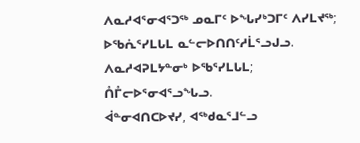ᐱᓇᓱᐊᕐᓂᐊᕐᑐᖅ ᓄᓇᒥᑦ ᐅᖓᓯᒃᑐᒥᑦ ᐱᓯᒪᔪᖅ; ᐅᖃᕇᕐᓯᒪᒐᒪ ᓇᓪᓕᐅᑎᑎᑦᓱᒫᕐᓗᒍᓗ. ᐱᓇᓱᐊᕈᒪᔭᓐᓂᒃ ᐅᖃᕐᓯᒪᒐᒪ; ᑍᒤᓕᐅᕐᓂᐊᕐᓗᖓᓗ.
ᐋᓐᓂᐊᑎᑕᐅᔪᓯ, ᐊᖅᑯᓇᕐᒧᓪᓗ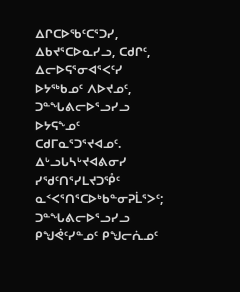ᐃᒋᑕᐅᖃᑦᑕᕐᑐᓯ, ᐃᑲᔪᕐᑕᐅᓇᓯᓗ, ᑕᑯᒋᑦ, ᐃᓕᐅᕋᕐᓂᐊᕐᐸᑦᓯ ᐅᔭᖅᑲᓄᑦ ᐱᐅᔪᓄᑦ, ᑐᓐᖓᕕᓕᐅᕐᓗᓯᓗ ᐅᔭᕋᖕᓄᑦ ᑕᑯᒥᓇᕐᑐᕐᔪᐊᓄᑦ.
ᐃᒡᓗᒐᓴᒡᔪᐊᕕᓂᓯ ᓯᖁᑦᑎᕐᓯᒪᔪᑐᕾᑦ ᓇᑉᐸᕐᑎᕐᑕᐅᒃᑲᓐᓂᕈᒫᕐᐳᑦ; ᑐᓐᖓᕕᓕᐅᕐᓗᓯᓗ ᑭᖑᕚᑦᓯᓐᓄᑦ ᑭᖑᓕᕇᓄᑦ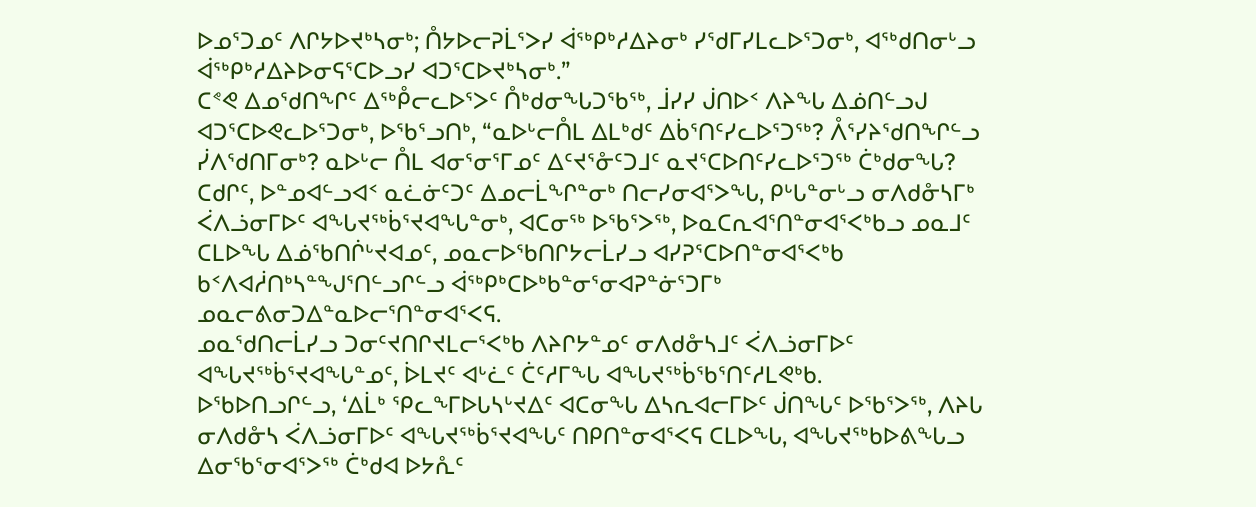ᐅᓄᕐᑐᓄᑦ ᐱᒋᔭᐅᔪᒃᓴᓂᒃ; ᑍᔭᐅᓕᕈᒫᕐᐳᓯ ᐋᖅᑭᒃᓱᐃᔨᓂᒃ ᓯᖁᒥᓯᒪᓚᐅᕐᑐᓂᒃ, ᐊᖅᑯᑎᓂᒡᓗ ᐋᖅᑭᒃᓱᐃᔨᐅᓂᕋᕐᑕᐅᓗᓯ ᐊᑐᕐᑕᐅᔪᒃᓴᓂᒃ.”
ᑕᕝᕙ ᐃᓄᖁᑎᖏᑦ ᐃᖅᑬᓕᓚᐅᕐᐳᑦ ᑍᒃᑯᓂᖓᑐᖃᖅ, ᒨᓯᓯ ᒎᑎᐅᑉ ᐱᔨᖓ ᐃᓅᑎᓪᓗᒍ ᐊᑐᕐᑕᐅᕙᓚᐅᕐᑐᓂᒃ, ᐅᖃᕐᓗᑎᒃ, “ᓇᐅᒡᓕᑍᒪ ᐃᒪᒃᑯᑦ ᐃᑳᕐᑎᑦᓯᓚᐅᕐᑐᖅ? ᐰᕐᓯᔨᖁᑎᖏᓪᓗ ᓰᐱᖁᑎᒥᓂᒃ? ᓇᐅᒡᓕ ᑍᒪ ᐊᓂᕐᓂᕐᒥᓄᑦ ᐃᑦᔪᕐᓁᑦᑐᒧᑦ ᓇᔪᕐᑕᐅᑎᑦᓯᓚᐅᕐᑐᖅ ᑖᒃᑯᓂᖓ?
ᑕᑯᒋᑦ, ᐅᓐᓄᐊᓪᓗᐊᑉ ᓇᓛᓃᑦᑐᑦ ᐃᓄᓕᒫᖏᓐᓂᒃ ᑎᓕᓯᓂᐊᕐᐳᖓ, ᑭᒡᒐᓐᓂᒡᓗ ᓂᐱᑯᓁᓴᒥᒃ ᐹᐱᓘᓂᒥᐅᑦ ᐊᖓᔪᖅᑳᕐᔪᐊᖓᓐᓂᒃ, ᐊᑕᓂᖅ ᐅᖃᕐᐳᖅ, ᐅᓇᑕᕆᐊᕐᑎᓐᓂᐊᕐᐸᒃᑲᓗ ᓄᓇᒧᑦ ᑕᒪᐅᖓ ᐃᓅᖃᑎᒌᒡᔪᐊᓄᑦ, ᓄᓇᓕᐅᖃᑎᒋᔭᓕᒫᓯᓗ ᐊᓯᕈᕐᑕᐅᑎᓐᓂᐊᕐᐸᒃᑲ ᑲᑉᐱᐊᓲᑎᒃᓴᓐᖑᕐᑎᓪᓗᒋᓪᓗ ᐋᖅᑭᒃᑕᐅᒃᑲᓐᓂᕐᓂᐊᕈᓐᓃᕐᑐᒥᒃ ᓄᓇᓕᕕᓂᑐᐃᓐᓇᐅᓕᕐᑎᓐᓂᐊᕐᐸᕋ.
ᓄᓇᖁᑎᓕᒫᓯᓗ ᑐᓂᑦᔪᑎᒋᔪᒪᓕᕐᐸᒃᑲ ᐱᔨᒋᔭᓐᓄᑦ ᓂᐱᑯᓁᓴᒧᑦ ᐹᐱᓘᓂᒥᐅᑦ ᐊᖓᔪᖅᑳᕐᔪᐊᖓᓐᓄᑦ, ᐆᒪᔪᑦ ᐊᒡᓛᑦ ᑖᑦᓱᒥᖓ ᐊᖓᔪᖅᑳᖃᕐᑎᑦᓱᒪᕙᒃᑲ.
ᐅᖃᐅᑎᓗᒋᓪᓗ, ‘ᐃᒫᒃ ᕿᓚᖕᒥᐅᒐᓴᒡᔪᐃᑦ ᐊᑕᓂᖓ ᐃᓴᕆᐊᓕᒥᐅᑦ ᒎᑎᖓᑦ ᐅᖃᕐᐳᖅ, ᐱᔨᒐ ᓂᐱᑯᓁᓴ ᐹᐱᓘᓂᒥᐅᑦ ᐊᖓᔪᖅᑳᕐᔪᐊᖓᑦ ᑎᑭᑎᓐᓂᐊᕐᐸᕋ ᑕᒪᐅᖓ, ᐊᖓᔪᖅᑲᐅᕕᖓᓗ ᐃᓂᖃᕐᓂᐊᕐᐳᖅ ᑖᒃᑯᐊ ᐅᔭᕅᑦ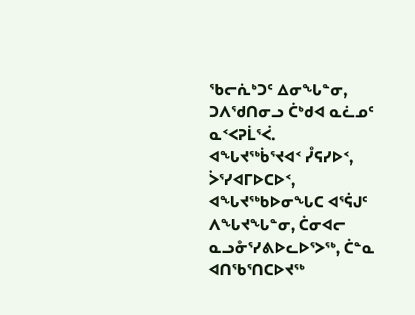ᖃᓕᕇᒃᑐᑦ ᐃᓂᖓᓐᓂ, ᑐᐱᖁᑎᓂᓗ ᑖᒃᑯᐊ ᓇᓛᓄᑦ ᓇᑉᐸᕈᒫᕐᐹ.
ᐊᖓᔪᖅᑳᕐᔪᐊᑉ ᓮᕋᓯᐅᑉ, ᐴᕐᓯᐊᒥᐅᑕᐅᑉ, ᐊᖓᔪᖅᑲᐅᓂᖓᑕ ᐊᕐᕌᒍᑦ ᐱᖓᔪᖓᓐᓂ, ᑖᓂᐊᓕ ᓇᓗᓁᕐᓯᕕᐅᓚᐅᕐᐳᖅ, ᑖᓐᓇ ᐊᑎᖃᕐᑎᑕᐅᔪᖅ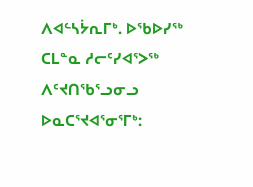ᐱᐊᓪᓴᔮᕆᒥᒃ. ᐅᖃᐅᓯᖅ ᑕᒪᓐᓇ ᓱᓕᑦᓯᐊᕐᐳᖅ ᐱᑦᔪᑎᖃᕐᓗᓂᓗ ᐅᓇᑕᕐᔪᐊᕐᓂᕐᒥᒃ: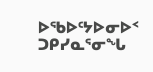ᐅᖃᐅᑦᔭᐅᓂᐅᑉ ᑐᑭᓯᓇᕐᓂᖓ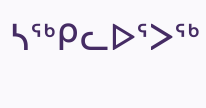ᓴᖅᑭᓚᐅᕐᐳᖅ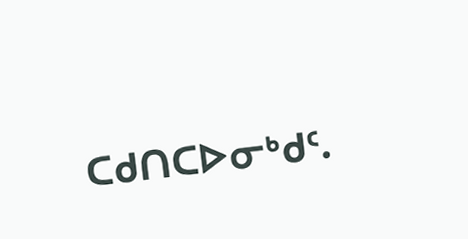ᑕᑯᑎᑕᐅᓂᒃᑯᑦ.